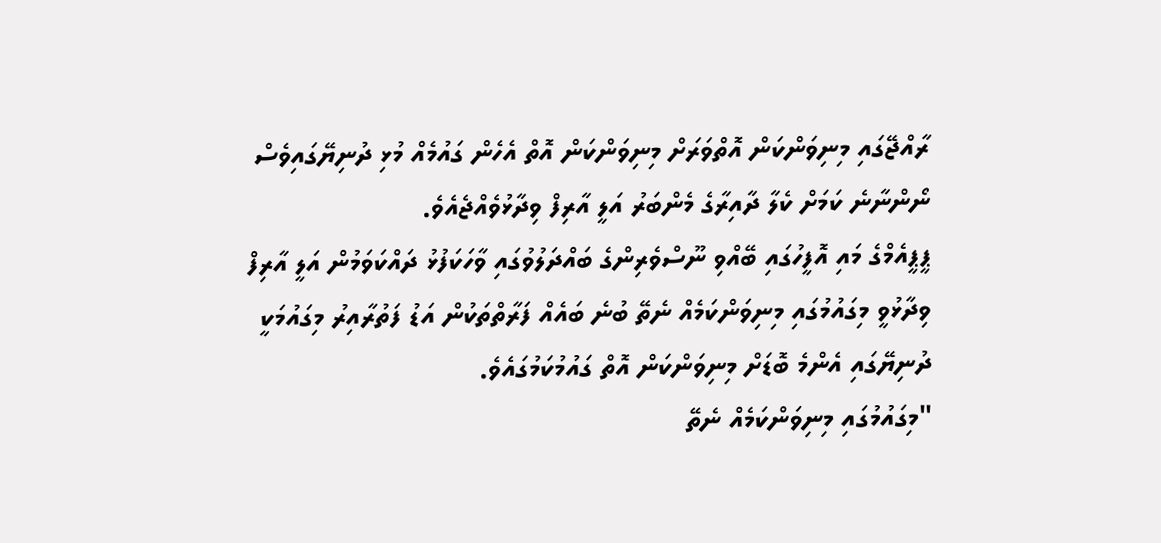ރާއްޖޭގައި މިނިވަންކަން އޮތްވަރަށް މިނިވަންކަން އޮތް އެހެން ގައުމެއް މުޅި ދުނިޔޭގައިވެސް ނޯންނާނެ ކަމަށް ކެލާ ދާއިރާގެ މެންބަރު އަލީ އާރިފް ވިދާޅުވެއްޖެއެވެ.
ޕީޕީއެމްގެ މައި އޮފީހުގައި ބޭއްވި ނޫސްވެރިންގެ ބައްދަލުވުގައި ވާހަކަފުޅު ދައްކަވަމުން އަލީ އާރިފް ވިދާޅުވީ މިގައުމުގައި މިނިވަންކަމެއް ނެތޭ ބުނެ ބައެއް ފަރާތްތަކުން އަޑު ފަތުރާއިރު މިގައުމަކީ ދުނިޔޭގައި އެންމެ ބޮޑަށް މިނިވަންކަން އޮތް ގައުމުކަމުގައެވެ.
"މިގައުމުގައި މިނިވަންކަމެއް ނެތޭ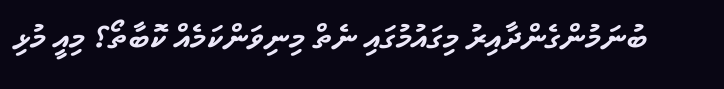ބުނަމުންގެންދާއިރު މިގައުމުގައި ނެތް މިނިވަންކަމެއް ކޮބާތޯ؟ މިއީ މުޅި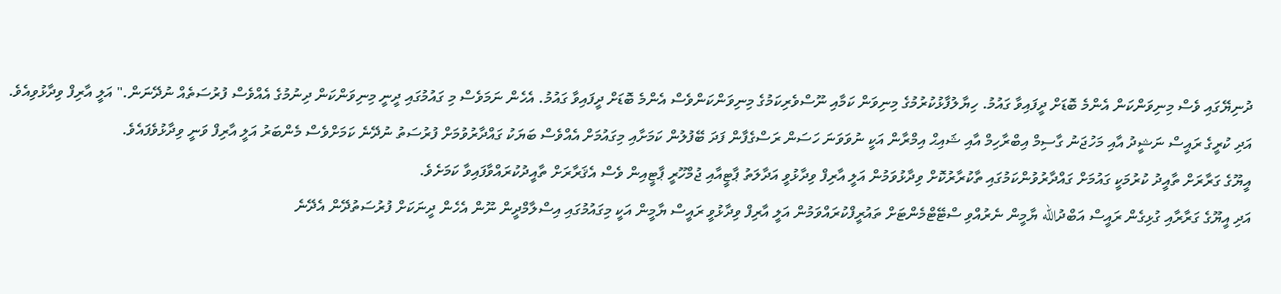ދުނިޔޭގައި ވެސް މިނިވަންކަން އެންމެ ބޮޑަށް ދީފައިވާ ގައުމު. ހިޔާލުފާޅުކުރުމުގެ މިނިވަން ކަމާއި ނޫސްވެރިކަމުގެ މިނިވަންކަންވެސް އެންމެ ބޮޑަށް ދީފައިވާ ގައުމު. އެހެން ނަމަވެސް މި ގައުމުގައި ދީނީ މިނިވަންކަން ދިނުމުގެ އެއްވެސް ފުރުސަތެއް ނުދޭނަން." އަލީ އާރިފް ވިދާޅުވިއެވެ.
އަދި ކުރީގެ ރައީސް ނަޝީދު އާއި މަހުޖަނު ގާސިމް އިބްރާހިމް އާއި ޝައިޙް އިމްރާން އަކީ ނުވަވަނަ ހަސަން ރަސްގެފާން ފަދަ ބޭފުލުން ކަމަށާއި މިގައުމަށް އެއްވެސް ބަޔަކު ގައްދާރުވުމަށް ފުރުސަތު ނުދޭނެ ކަމަށްވެސް މެންބަރު އަލީ އާރިފް ވަނީ ވިދާޅުވެފައެވެ.
އީޔޫގެ ގަރާރަށް ތާއީދު ކުރުމަކީ ގައުމަށް ގައްދާރުވުންކަމުގައި ތާކުރާރުކޮށް ވިދާޅުވަމުން އަލީ އާރިފް ވިދާޅުވީ އަދާލަތު ޕާޓީއާއި ޖުމްހޫރީ ޕާޓީއިން ވެސް އެޤަރާރަށް ތާއީދުކުރައްވާފައިވާ ކަމަށެވެ.
އަދި އީޔޫގެ ގަރާރާއި ގުޅިގެން ރައީސް އަބްދުالله ޔާމީން ނެރުއްވި ސްޓޭޓްމެންޓަށް ތައުރީފްކުރައްވަމުން އަލީ އާރިފް ވިދާޅުވީ ރައީސް ޔާމީން އަކީ މިގައުމުގައި އިސްލާމްދީން ނޫން އެހެން ދީނަކަށް ފުރުސަތުދޭން އެދޭނެ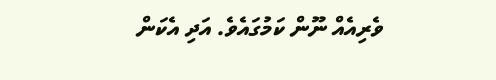ވެރިއެއް ނޫން ކަމުގައެވެ. އަދި އެކަން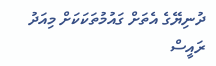ދުނިޔޭގެ އެތަށް ގައުމުތަކަކަށް މިއަދު ރައީސް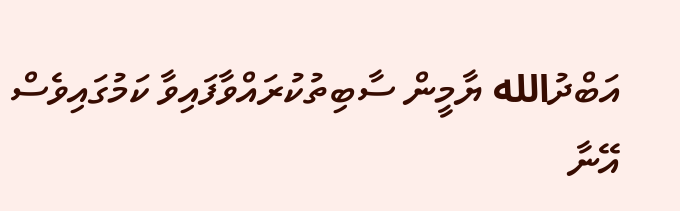އަބްދުالله ޔާމީން ސާބިތުކުރައްވާފައިވާ ކަމުގައިވެސް އޭނާ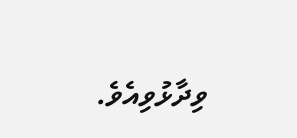ވިދާޅުވިއެވެ.